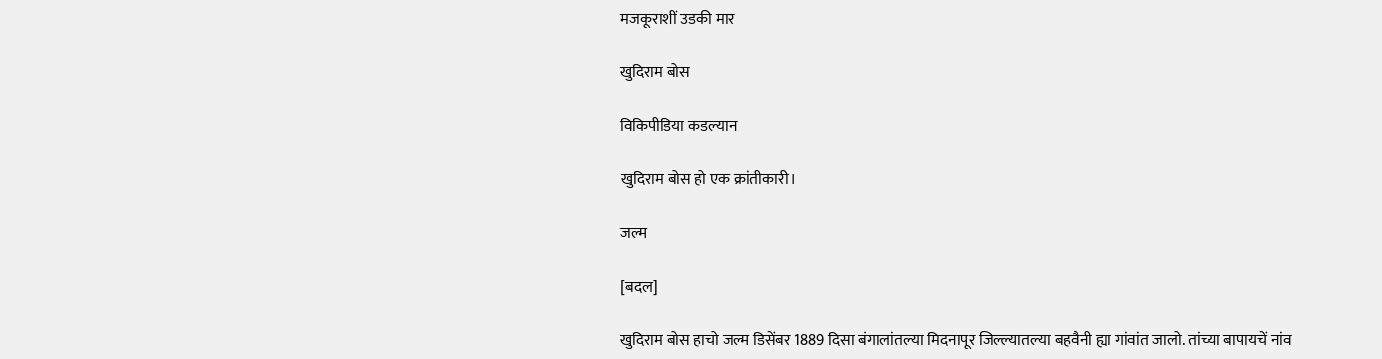मजकूराशीं उडकी मार

खुदिराम बोस

विकिपीडिया कडल्यान

खुदिराम बोस हो एक क्रांतीकारी।

जल्म

[बदल]

खुदिराम बोस हाचो जल्म डिसेंबर 1889 दिसा बंगालांतल्या मिदनापूर जिल्ल्यातल्या बहवैनी ह्या गांवांत जालो. तांच्या बापायचें नांव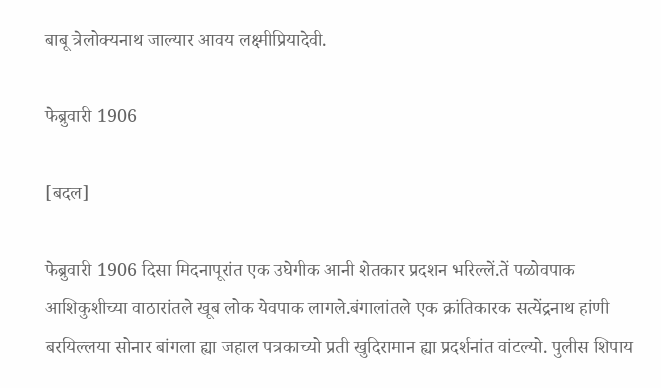बाबू त्रेलोक्यनाथ जाल्यार आवय लक्ष्मीप्रियादेवी.

फेब्रुवारी 1906

[बदल]

फेब्रुवारी 1906 दिसा मिदनापूरांत एक उघेगीक आनी शेतकार प्रदशन भरिल्लें.तें पळोवपाक आशिकुशीच्या वाठारांतले खूब लोक येवपाक लागले.बंगालांतले एक क्रांतिकारक सत्येंद्रनाथ हांणी बरयिल्लया सोनार बांगला ह्या जहाल पत्रकाच्यो प्रती खुदिरामान ह्या प्रदर्शनांत वांटल्यो. पुलीस शिपाय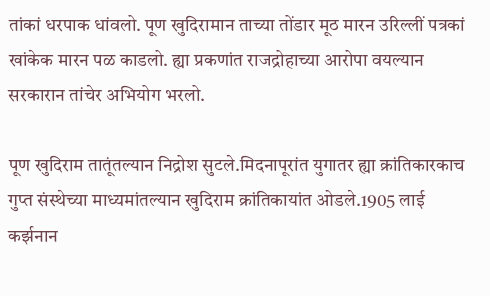तांकां धरपाक धांवलो. पूण खुदिरामान ताच्या तोंडार मूठ मारन उरिल्लीं पत्रकां खांकेक मारन पळ काडलो. ह्या प्रकणांत राजद्रोहाच्या आरोपा वयल्यान सरकारान तांचेर अभियोग भरलो.

पूण खुदिराम तातूंतल्यान निद्रोश सुटले.मिदनापूरांत युगातर ह्या क्रांतिकारकाच गुप्त संस्थेच्या माध्यमांतल्यान खुदिराम क्रांतिकायांत ओडले.1905 लाई कर्झनान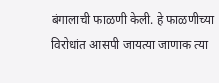बंगालाची फाळणी केली. हे फाळणीच्या विरोधांत आसपी जायत्या जाणाक त्या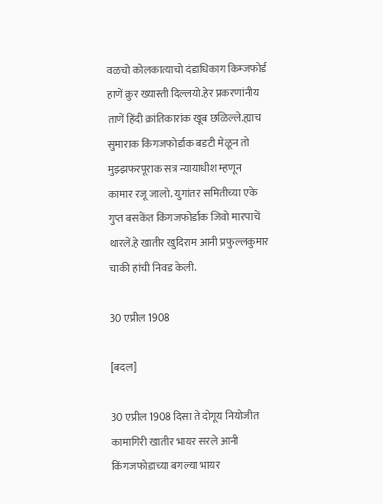वळचो कोलकात्याचो दंडाधिकाग किम्जफोर्ड हाणें क्रुर ख्यास्ती दिल्लयो.हेर प्रकरणांनीय ताणें हिंदी क्रांतिकारांक खूब छळिल्ले.ह्याच सुमाराक किंगजफोर्डाक बडटी मेळून तो मुझ्झफरपूराक सत्र न्यायाधीश म्हणून कामार रजू जालो. युगांतर समितीच्या एके गुप्त बसकेंत किंगजफोर्डाक जिवो मारपाचें थारलें.हे खातीर खुदिराम आनी प्रफुल्लकुमार चाकी हांची निवड केली.

30 एप्रील 1908

[बदल]

30 एप्रील 1908 दिसा ते दोगूय नियोजीत कामागिरी खातीर भायर सरले आनी किंगजफोडाच्या बगल्या भायर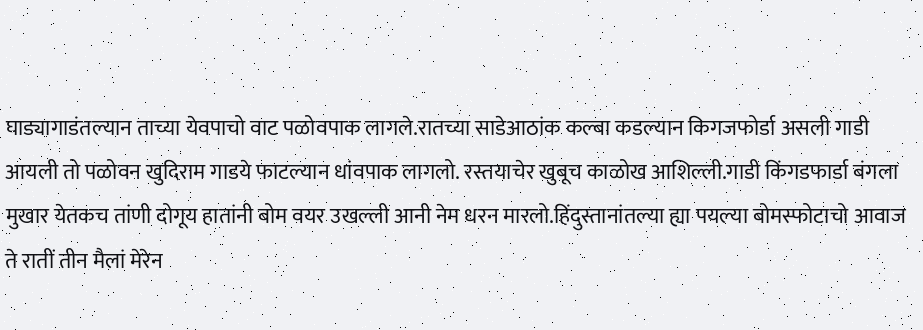घाड्यागाडंतल्यान ताच्या येवपाचो वाट पळोवपाक लागले.रातच्या साडेआठांक कल्बा कडल्यान किगजफोर्डा असली गाडी आयली तो पळोवन खुदिराम गाडये फाटल्यान धांवपाक लागलो. रस्तयाचेर खुबूच काळोख आशिल्ली.गाडी किंगडफार्डा बंगला मुखार येतकच तांणी दोगूय हातांनी बोम वयर उखल्ली आनी नेम धरन मारलो.हिंदुस्तानांतल्या ह्या पयल्या बोमस्फोटाचो आवाज ते रातीं तीन मैलां मेरेन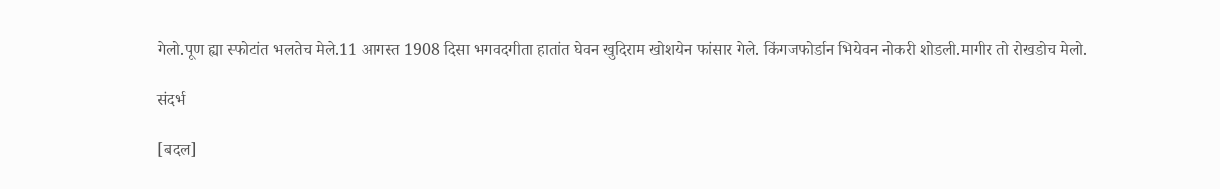गेलो.पूण ह्या स्फोटांत भलतेच मेले.11 आगस्त 1908 दिसा भगवदगीता हातांत घेवन खुदिराम खोशयेन फांसार गेले. किंगजफोर्डान भियेवन नोकरी शोडली.मागीर तो रोखडोच मेलो.

संदर्भ

[बदल]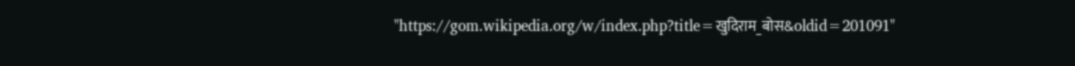"https://gom.wikipedia.org/w/index.php?title=खुदिराम_बोस&oldid=201091"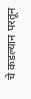चे कडल्यान परतून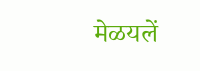मेळयलें